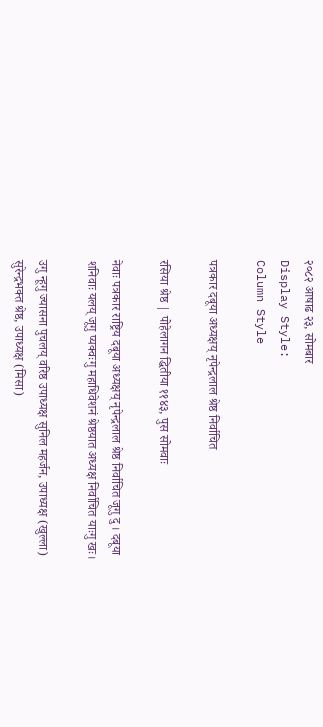२०८२ आषाढ २३, सोमबार
Display Style:
Column Style

पत्रकार दबूया अध्यक्षय् नृपेन्द्रलाल श्रेष्ठ निर्वाचित

रसिया श्रेष्ठ | पोहेलागन द्धितीया ११४३, पुस सोमवाः

नेवाः पत्रकार राष्ट्रिय दबूया अध्यक्षय् नृपेन्द्रलाल श्रेष्ठ निर्वाचित जूगु दु । दबूया शनिवाः यलय् जूगु प्यक्वःगु महाधिवेशनं श्रेष्ठयात अध्यक्ष निर्वाचित याःगु खः।

उगु न्हूगु ज्यासना पुचलय् वरिष्ठ उपाध्यक्ष सुनिल महर्जन, उपाध्यक्ष (खुल्ला) सुरेन्द्रभक्त श्रेष्ठ, उपाध्यक्ष (मिसा)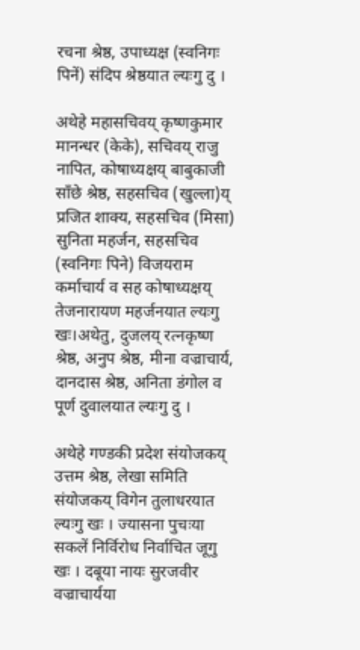रचना श्रेष्ठ, उपाध्यक्ष (स्वनिगः पिनें) संदिप श्रेष्ठयात ल्यःगु दु ।

अथेहे महासचिवय् कृष्णकुमार मानन्धर (केके), सचिवय् राजु नापित, कोषाध्यक्षय् बाबुकाजी साँछे श्रेष्ठ, सहसचिव (खुल्ला)य् प्रजित शाक्य, सहसचिव (मिसा) सुनिता महर्जन, सहसचिव (स्वनिगः पिने) विजयराम कर्माचार्य व सह कोषाध्यक्षय् तेजनारायण महर्जनयात ल्यःगु खः।अथेतु, दुजलय् रत्नकृष्ण श्रेष्ठ, अनुप श्रेष्ठ, मीना वज्राचार्य, दानदास श्रेष्ठ, अनिता डंगोल व पूर्ण दुवालयात ल्यःगु दु ।

अथेहे गण्डकी प्रदेश संयोजकय् उत्तम श्रेष्ठ, लेखा समिति संयोजकय् विगेन तुलाधरयात ल्यःगु खः । ज्यासना पुचःया सकलें निर्विरोध निर्वाचित जूगु खः । दबूया नायः सुरजवीर वज्राचार्यया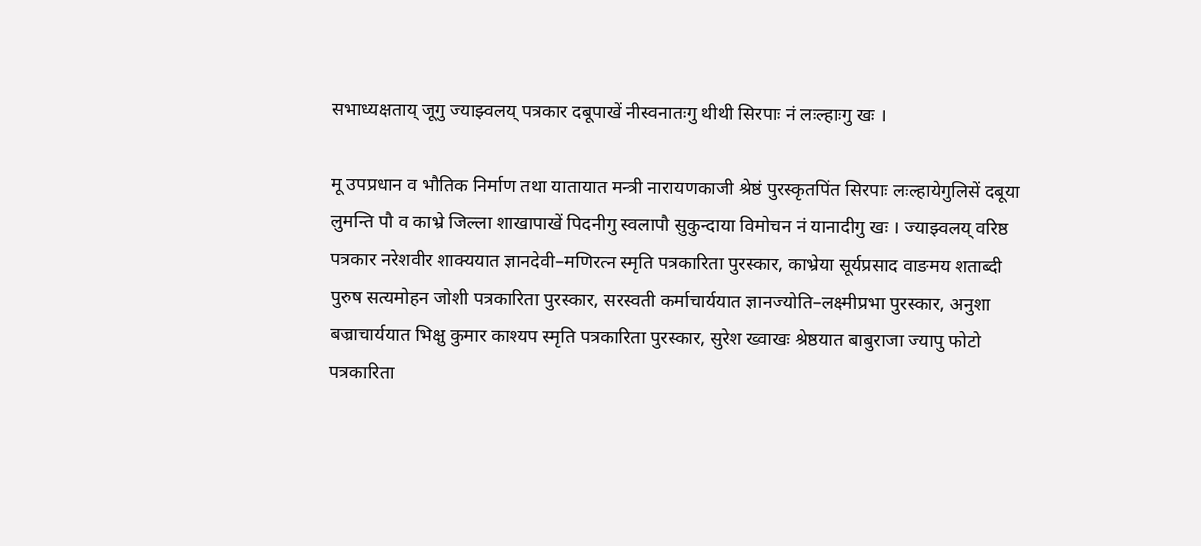सभाध्यक्षताय् जूगु ज्याझ्वलय् पत्रकार दबूपाखें नीस्वनातःगु थीथी सिरपाः नं लःल्हाःगु खः ।

मू उपप्रधान व भौतिक निर्माण तथा यातायात मन्त्री नारायणकाजी श्रेष्ठं पुरस्कृतपिंत सिरपाः लःल्हायेगुलिसें दबूया लुमन्ति पौ व काभ्रे जिल्ला शाखापाखें पिदनीगु स्वलापौ सुकुन्दाया विमोचन नं यानादीगु खः । ज्याझ्वलय् वरिष्ठ पत्रकार नरेशवीर शाक्ययात ज्ञानदेवी–मणिरत्न स्मृति पत्रकारिता पुरस्कार, काभ्रेया सूर्यप्रसाद वाङमय शताब्दी पुरुष सत्यमोहन जोशी पत्रकारिता पुरस्कार, सरस्वती कर्माचार्ययात ज्ञानज्योति–लक्ष्मीप्रभा पुरस्कार, अनुशा बज्राचार्ययात भिक्षु कुमार काश्यप स्मृति पत्रकारिता पुरस्कार, सुरेश ख्वाखः श्रेष्ठयात बाबुराजा ज्यापु फोटो पत्रकारिता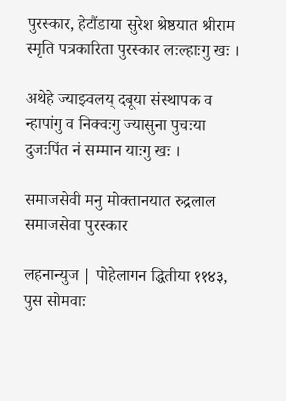पुरस्कार, हेटौंडाया सुरेश श्रेष्ठयात श्रीराम स्मृति पत्रकारिता पुरस्कार लःल्हाःगु खः ।

अथेहे ज्याझ्वलय् दबूया संस्थापक व न्हापांगु व निक्वःगु ज्यासुना पुचःया दुजःपिंत नं सम्मान याःगु खः ।

समाजसेवी मनु मोक्तानयात रुद्रलाल समाजसेवा पुरस्कार

लहनान्युज | पोहेलागन द्धितीया ११४३, पुस सोमवाः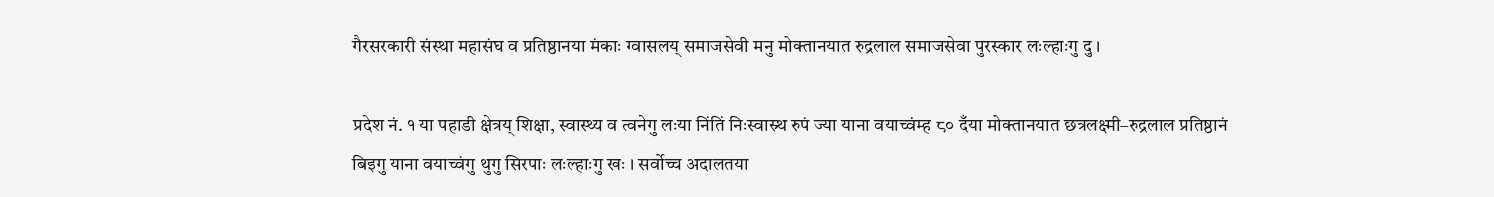गैरसरकारी संस्था महासंघ व प्रतिष्ठानया मंकाः ग्वासलय् समाजसेवी मनु मोक्तानयात रुद्रलाल समाजसेवा पुरस्कार लःल्हाःगु दु ।

प्रदेश नं. १ या पहाडी क्षेत्रय् शिक्षा, स्वास्थ्य व त्वनेगु लःया निंतिं निःस्वास्र्थ रुपं ज्या याना वयाच्वंम्ह ८० दँया मोक्तानयात छत्रलक्ष्मी–रुद्रलाल प्रतिष्ठानं बिइगु याना वयाच्वंगु थुगु सिरपाः लःल्हाःगु खः । सर्वोच्च अदालतया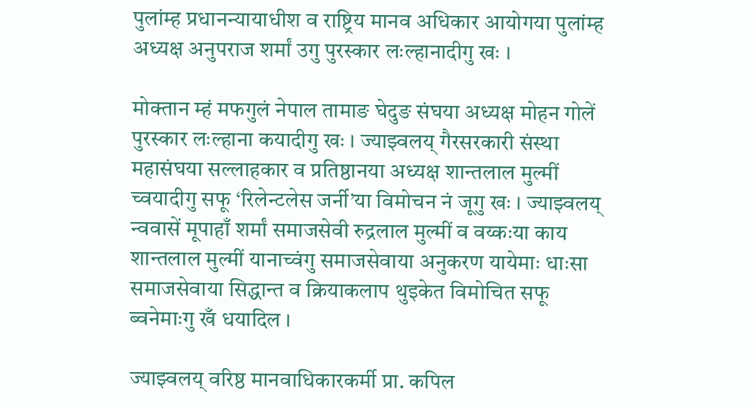पुलांम्ह प्रधानन्यायाधीश व राष्ट्रिय मानव अधिकार आयोगया पुलांम्ह अध्यक्ष अनुपराज शर्मां उगु पुरस्कार लःल्हानादीगु खः ।

मोक्तान म्हं मफगुलं नेपाल तामाङ घेदुङ संघया अध्यक्ष मोहन गोलें पुरस्कार लःल्हाना कयादीगु खः । ज्याझ्वलय् गैरसरकारी संस्था महासंघया सल्लाहकार व प्रतिष्ठानया अध्यक्ष शान्तलाल मुल्मीं च्वयादीगु सफू ‘रिलेन्टलेस जर्नी’या विमोचन नं जूगु खः । ज्याझ्वलय् न्ववासें मूपाहाँ शर्मां समाजसेवी रुद्रलाल मुल्मीं व वय्कःया काय शान्तलाल मुल्मीं यानाच्वंगु समाजसेवाया अनुकरण यायेमाः धाःसा समाजसेवाया सिद्धान्त व क्रियाकलाप थुइकेत विमोचित सफू ब्वनेमाःगु खँ धयादिल ।

ज्याझ्वलय् वरिष्ठ मानवाधिकारकर्मी प्रा. कपिल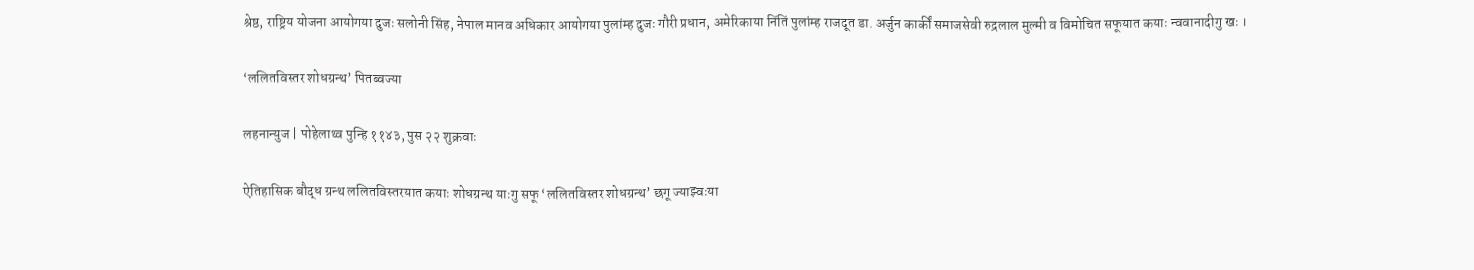श्रेष्ठ, राष्ट्रिय योजना आयोगया दुजः सलोनी सिंह, नेपाल मानव अधिकार आयोगया पुलांम्ह दुजः गौरी प्रधान, अमेरिकाया निंतिं पुलांम्ह राजदूत डा. अर्जुन कार्कीं समाजसेवी रुद्रलाल मुल्मी व विमोचित सफूयात कयाः न्ववानादीगु खः ।

‘ललितविस्तर शोधग्रन्थ’ पितब्वज्या

लहनान्युज | पोहेलाथ्व पुन्हि ११४३, पुस २२ शुक्रवाः

ऐतिहासिक बौद्ध ग्रन्थ ललितविस्तरयात कयाः शोधग्रन्थ याःगु सफू ‘ललितविस्तर शोधग्रन्थ’ छगू ज्याझ्वःया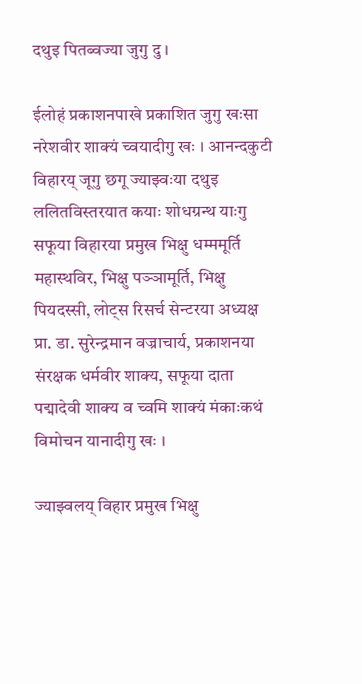दथुइ पितब्वज्या जुगु दु ।

ईलोहं प्रकाशनपाखे प्रकाशित जुगु खःसा नरेशवीर शाक्यं च्वयादीगु खः । आनन्दकुटी विहारय् जूगु छगू ज्याझ्वःया दथुइ ललितविस्तरयात कयाः शोधग्रन्थ याःगु सफूया विहारया प्रमुख भिक्षु धम्ममूर्ति महास्थविर, भिक्षु पञ्ञामूर्ति, भिक्षु पियदस्सी, लोट्स रिसर्च सेन्टरया अध्यक्ष प्रा. डा. सुरेन्द्रमान वज्राचार्य, प्रकाशनया संरक्षक धर्मवीर शाक्य, सफूया दाता पद्मादेवी शाक्य व च्वमि शाक्यं मंकाःकथं विमोचन यानादीगु खः ।

ज्याझ्वलय् विहार प्रमुख भिक्षु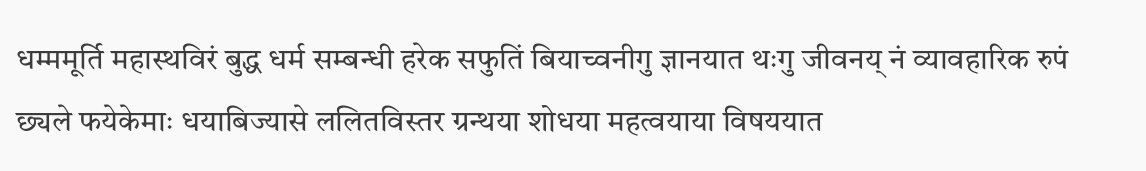धम्ममूर्ति महास्थविरं बुद्ध धर्म सम्बन्धी हरेक सफुतिं बियाच्वनीगु ज्ञानयात थःगु जीवनय् नं व्यावहारिक रुपं छ्यले फयेकेमाः धयाबिज्यासे ललितविस्तर ग्रन्थया शोधया महत्वयाया विषययात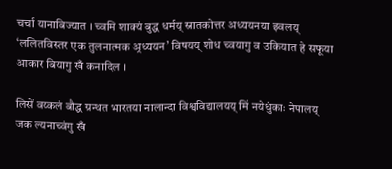चर्चा यानाबिज्यात । च्वमि शाक्यं बुद्ध धर्मय् स्नातकोत्तर अध्ययनया झ्वलय् ‘ललितविस्तर एक तुलनात्मक अ्रध्ययन’ विषयय् शोध च्वयागु व उकियात हे सफूया आकार बियागु खँ कनादिल ।

लिसें वय्कलं बौद्ध ग्रन्थत भारतया नालान्दा विश्वविद्यालयय् मिं नयेधुंकाः नेपालय् जक ल्यनाच्वंगु खँ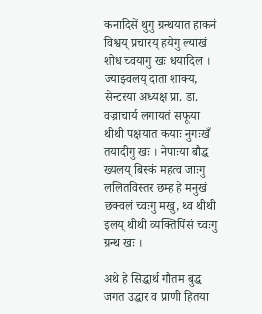कनादिसें थुगु ग्रन्थयात हाकनं विश्वय् प्रचारय् हयेगु ल्याखं शोध च्वयागु खः धयादिल । ज्याझ्वलय् दाता शाक्य, सेन्टरया अध्यक्ष प्रा. डा. वज्राचार्य लगायतं सफूया थीथी पक्षयात कयाः नुगःखँ तयादीगु खः । नेपाःया बौद्ध ख्यलय् बिस्कं महत्व जाःगु ललितविस्तर छम्ह हे मनुखं छक्वलं च्वःगु मखु, थ्व थीथी इलय् थीथी व्यक्तिपिंसं च्वःगु ग्रन्थ खः ।

अथे हे सिद्धार्थ गौतम बुद्ध जगत उद्धार व प्राणी हितया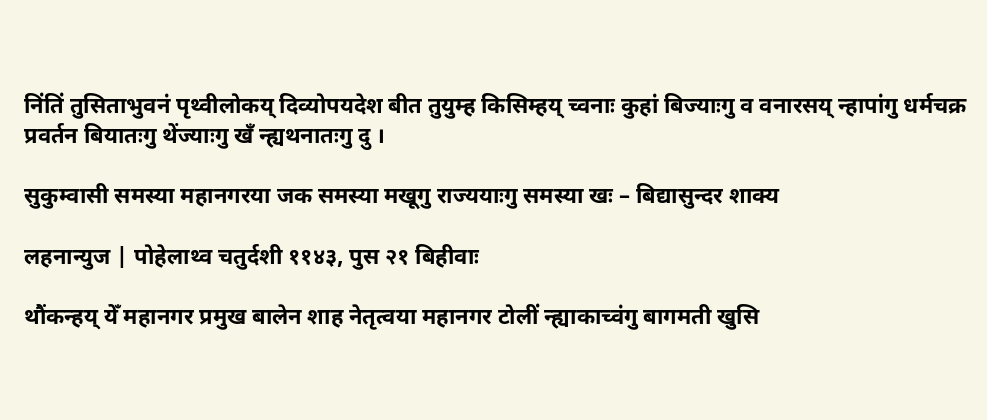निंतिं तुसिताभुवनं पृथ्वीलोकय् दिव्योपयदेश बीत तुयुम्ह किसिम्हय् च्वनाः कुहां बिज्याःगु व वनारसय् न्हापांगु धर्मचक्र प्रवर्तन बियातःगु थेंज्याःगु खँ न्ह्यथनातःगु दु ।

सुकुम्वासी समस्या महानगरया जक समस्या मखूगु राज्ययाःगु समस्या खः – बिद्यासुन्दर शाक्य

लहनान्युज | पोहेलाथ्व चतुर्दशी ११४३, पुस २१ बिहीवाः

थौंकन्हय् येँ महानगर प्रमुख बालेन शाह नेतृत्वया महानगर टोलीं न्ह्याकाच्वंगु बागमती खुसि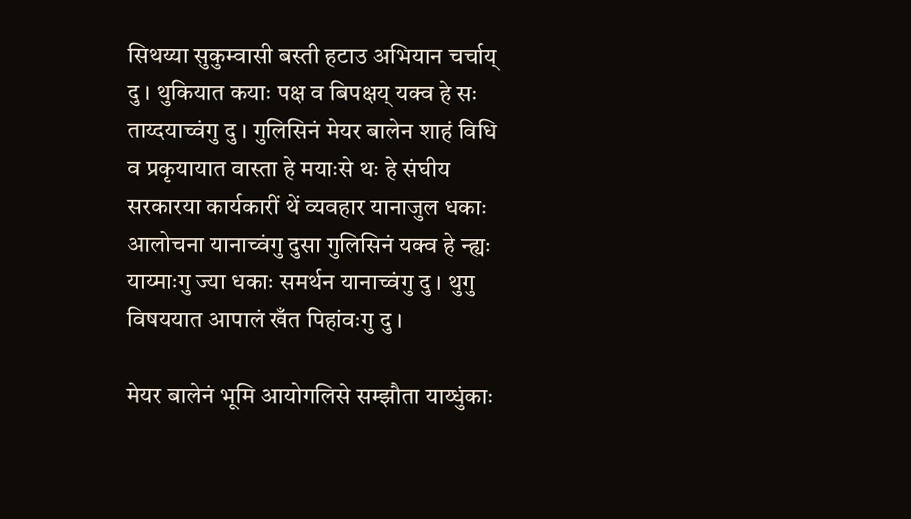सिथय्या सुकुम्वासी बस्ती हटाउ अभियान चर्चाय् दु । थुकियात कयाः पक्ष व बिपक्षय् यक्व हे सः ताय्दयाच्वंगु दु । गुलिसिनं मेयर बालेन शाहं विधि व प्रकृयायात वास्ता हे मयाःसे थः हे संघीय सरकारया कार्यकारीं थें व्यवहार यानाजुल धकाः आलोचना यानाच्वंगु दुसा गुलिसिनं यक्व हे न्ह्यः याय्माःगु ज्या धकाः समर्थन यानाच्वंगु दु । थुगु विषययात आपालं खँत पिहांवःगु दु ।

मेयर बालेनं भूमि आयोगलिसे सम्झौता याय्धुंकाः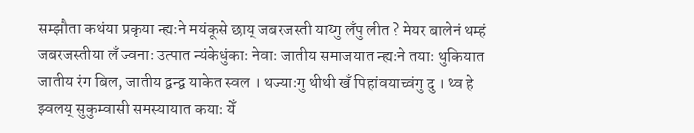सम्झौता कथंया प्रकृया न्ह्यःने मयंकूसे छाय् जबरजस्ती याय्गु लँपु लीत ? मेयर बालेनं थम्हं जबरजस्तीया लँ ज्वनाः उत्पात न्यंकेधुंकाः नेवाः जातीय समाजयात न्ह्यःने तयाः थुकियात जातीय रंग बिल, जातीय द्वन्द्व याकेत स्वल । थज्याःगु थीथी खँ पिहांवयाच्वंगु दु । थ्व हे झ्वलय् सुकुम्वासी समस्यायात कयाः येँ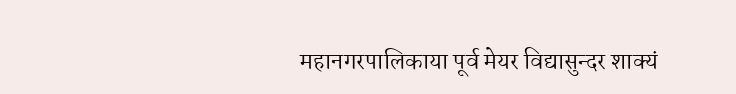महानगरपालिकाया पूर्व मेयर विद्यासुन्दर शाक्यं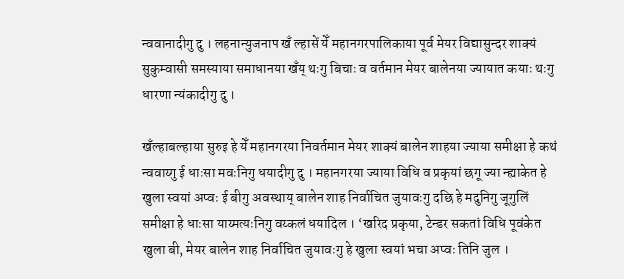न्ववानादीगु दु । लहनान्युजनाप खँ ल्हासें येँ महानगरपालिकाया पूर्व मेयर विद्यासुन्दर शाक्यं सुकुम्वासी समस्याया समाधानया खँय् थःगु बिचाः व वर्तमान मेयर बालेनया ज्यायात कयाः थःगु धारणा न्यंकादीगु दु ।

खँल्हाबल्हाया सुरुइ हे येँ महानगरया निवर्तमान मेयर शाक्यं बालेन शाहया ज्याया समीक्षा हे कथं न्ववाय्गु ई धाःसा मवःनिगु धयादीगु दु । महानगरया ज्याया विधि व प्रकृयां छगू ज्या न्ह्याकेत हे खुला स्वयां अप्वः ई बीगु अवस्थाय् बालेन शाह निर्वाचित जुयावःगु दछि हे मदुनिगु जूगुलिं समीक्षा हे धाःसा याय्मत्यःनिगु वय्कलं धयादिल । ‘खरिद प्रकृया, टेन्डर सकतां विधि पूवंकेत खुला बी, मेयर बालेन शाह निर्वाचित जुयावःगु हे खुला स्वयां भचा अप्वः तिनि जुल ।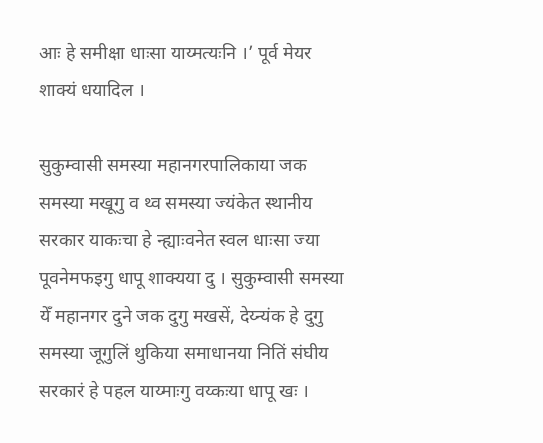आः हे समीक्षा धाःसा याय्मत्यःनि ।’ पूर्व मेयर शाक्यं धयादिल ।

सुकुम्वासी समस्या महानगरपालिकाया जक समस्या मखूगु व थ्व समस्या ज्यंकेत स्थानीय सरकार याकःचा हे न्ह्याःवनेत स्वल धाःसा ज्या पूवनेमफइगु धापू शाक्यया दु । सुकुम्वासी समस्या येँ महानगर दुने जक दुगु मखसें, देय्न्यंक हे दुगु समस्या जूगुलिं थुकिया समाधानया नितिं संघीय सरकारं हे पहल याय्माःगु वय्कःया धापू खः ।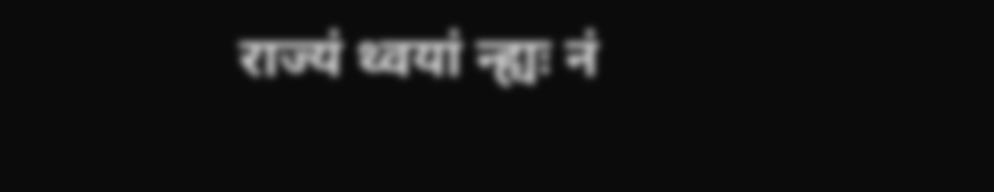राज्यं थ्वयां न्ह्यः नं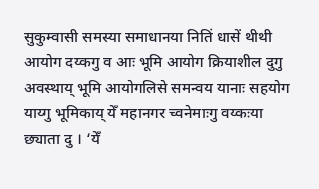सुकुम्वासी समस्या समाधानया नितिं धासें थीथी आयोग दय्कगु व आः भूमि आयोग क्रियाशील दुगु अवस्थाय् भूमि आयोगलिसे समन्वय यानाः सहयोग याय्गु भूमिकाय् येँ महानगर च्वनेमाःगु वय्कःया छ्याता दु । ‘येँ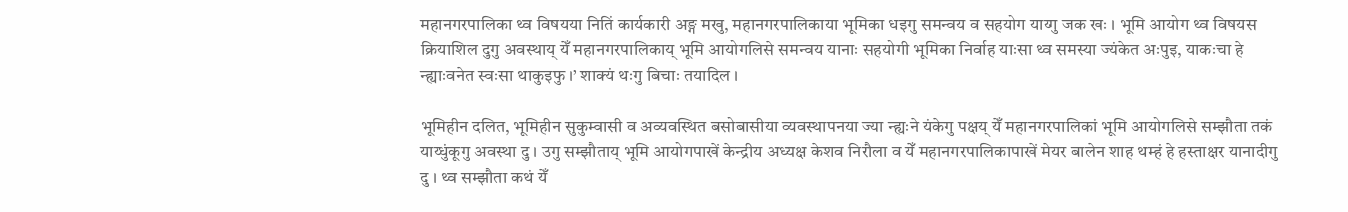महानगरपालिका थ्व विषयया नितिं कार्यकारी अङ्ग मखु, महानगरपालिकाया भूमिका धइगु समन्वय व सहयोग याय्गु जक खः । भूमि आयोग थ्व विषयस क्रियाशिल दुगु अवस्थाय् येँ महानगरपालिकाय् भूमि आयोगलिसे समन्वय यानाः सहयोगी भूमिका निर्वाह याःसा थ्व समस्या ज्यंकेत अःपुइ, याकःचा हे न्ह्याःवनेत स्वःसा थाकुइफु ।’ शाक्यं थःगु बिचाः तयादिल ।

भूमिहीन दलित, भूमिहीन सुकुम्वासी व अव्यवस्थित बसोबासीया व्यवस्थापनया ज्या न्ह्यःने यंकेगु पक्षय् येँ महानगरपालिकां भूमि आयोगलिसे सम्झौता तकं याय्धुंकूगु अवस्था दु । उगु सम्झौताय् भूमि आयोगपाखें केन्द्रीय अध्यक्ष केशव निरौला व येँ महानगरपालिकापाखें मेयर बालेन शाह थम्हं हे हस्ताक्षर यानादीगु दु । थ्व सम्झौता कथं येँ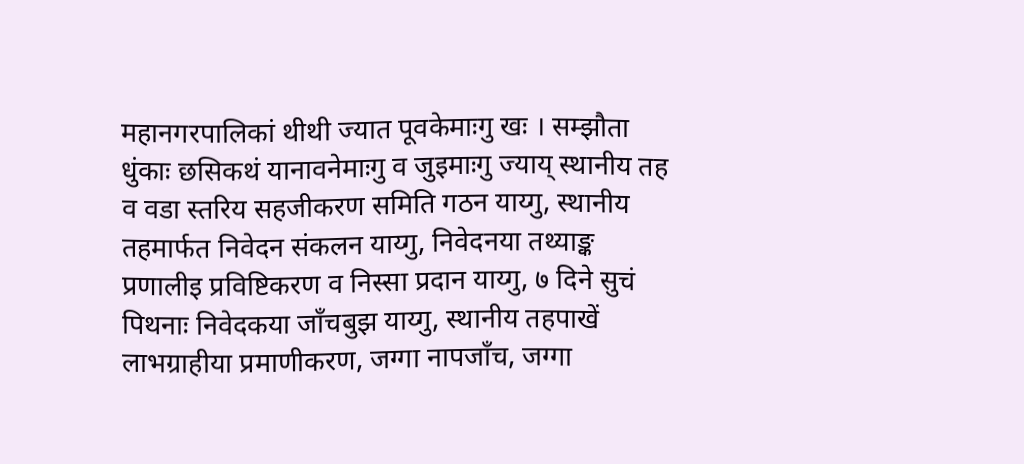महानगरपालिकां थीथी ज्यात पूवकेमाःगु खः । सम्झौता धुंकाः छसिकथं यानावनेमाःगु व जुइमाःगु ज्याय् स्थानीय तह व वडा स्तरिय सहजीकरण समिति गठन याय्गु, स्थानीय तहमार्फत निवेदन संकलन याय्गु, निवेदनया तथ्याङ्क प्रणालीइ प्रविष्टिकरण व निस्सा प्रदान याय्गु, ७ दिने सुचं पिथनाः निवेदकया जाँचबुझ याय्गु, स्थानीय तहपाखें लाभग्राहीया प्रमाणीकरण, जग्गा नापजाँच, जग्गा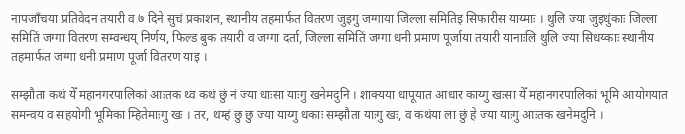नापजाँचया प्रतिवेदन तयारी व ७ दिने सुचं प्रकाशन, स्थानीय तहमार्फत वितरण जुइगु जग्गाया जिल्ला समितिइ सिफारीस याय्माः । थुलि ज्या जुइधुंकाः जिल्ला समितिं जग्गा वितरण सम्वन्धय् निर्णय, फिल्ड बुक तयारी व जग्गा दर्ता, जिल्ला समितिं जग्गा धनी प्रमाण पूर्जाया तयारी यानाःलि थुलि ज्या सिधय्काः स्थानीय तहमार्फत जग्गा धनी प्रमाण पूर्जा वितरण याइ ।

सम्झौता कथं येँ महानगरपालिकां आःतक थ्व कथं छुं नं ज्या धाःसा याःगु खनेमदुनि । शाक्यया धापूयात आधार काय्गु खःसा येँ महानगरपालिकां भूमि आयोगयात समन्वय व सहयोगी भूमिका म्हितेमाःगु खः । तर, थम्हं छु छु ज्या याय्गु धकाः सम्झौता याःगु खः, व कथंया ला छुं हे ज्या याःगु आःतक खनेमदुनि ।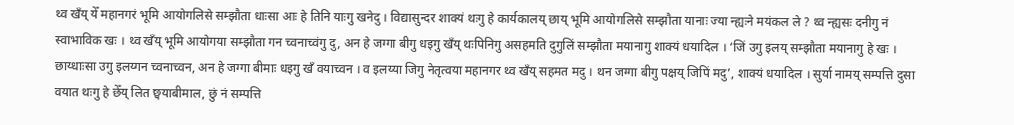थ्व खँय् येँ महानगरं भूमि आयोगलिसे सम्झौता धाःसा आः हे तिनि याःगु खनेदु । विद्यासुन्दर शाक्यं थःगु हे कार्यकालय् छाय् भूमि आयोगलिसे सम्झौता यानाः ज्या न्ह्यःने मयंकल ले ? थ्व न्ह्यसः दनीगु नं स्वाभाविक खः । थ्व खँय् भूमि आयोगया सम्झौता गन च्वनाच्वंगु दु, अन हे जग्गा बीगु धइगु खँय् थःपिनिगु असहमति दुगुलिं सम्झौता मयानागु शाक्यं धयादिल । ‘जिं उगु इलय् सम्झौता मयानागु हे खः । छाय्धाःसा उगु इलय्गन च्वनाच्वन, अन हे जग्गा बीमाः धइगु खँ वयाच्वन । व इलय्या जिगु नेतृत्वया महानगर थ्व खँय् सहमत मदु । थन जग्गा बीगु पक्षय् जिपिं मदु’, शाक्यं धयादिल । सुर्या नामय् सम्पत्ति दुसा वयात थःगु हे छेँय् लित छ्वयाबीमाल, छुं नं सम्पत्ति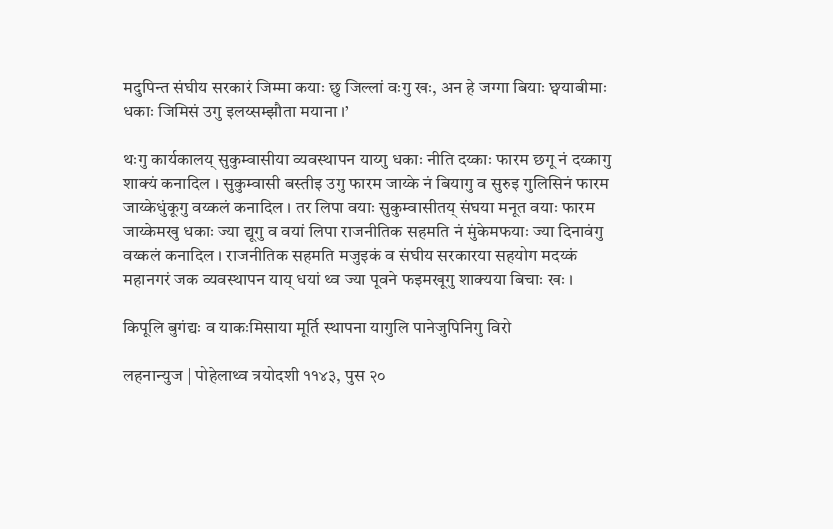मदुपिन्त संघीय सरकारं जिम्मा कयाः छु जिल्लां वःगु खः, अन हे जग्गा बियाः छ्वयाबीमाः धकाः जिमिसं उगु इलय्सम्झौता मयाना ।’

थःगु कार्यकालय् सुकुम्वासीया व्यवस्थापन याय्गु धकाः नीति दय्काः फारम छगू नं दय्कागु शाक्यं कनादिल । सुकुम्वासी बस्तीइ उगु फारम जाय्के नं बियागु व सुरुइ गुलिसिनं फारम जाय्केधुंकूगु वय्कलं कनादिल । तर लिपा वयाः सुकुम्वासीतय् संघया मनूत वयाः फारम जाय्केमखु धकाः ज्या द्यूगु व वयां लिपा राजनीतिक सहमति नं मुंकेमफयाः ज्या दिनावंगु वय्कलं कनादिल । राजनीतिक सहमति मजुइकं व संघीय सरकारया सहयोग मदय्कं महानगरं जक व्यवस्थापन याय् धयां थ्व ज्या पूवने फइमखूगु शाक्यया बिचाः खः ।

किपूलि बुगंद्यः व याकःमिसाया मूर्ति स्थापना यागुलि पानेजुपिनिगु विरो

लहनान्युज | पोहेलाथ्व त्रयोदशी ११४३, पुस २०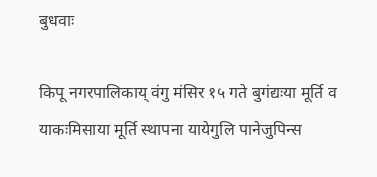बुधवाः

किपू नगरपालिकाय् वंगु मंसिर १५ गते बुगंद्यःया मूर्ति व याकःमिसाया मूर्ति स्थापना यायेगुलि पानेजुपिन्स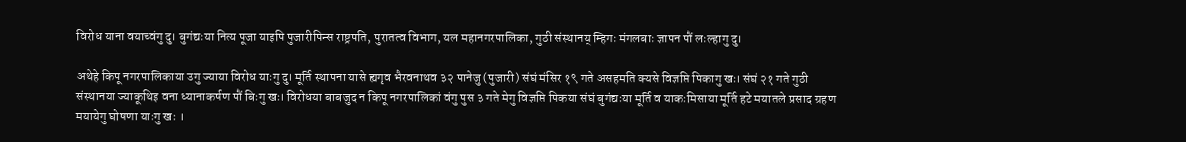विरोध याना वयाच्वंगु दु। बुगंद्यःया नित्य पूजा याइपि पुजारीपिन्स राष्ट्रपति, पुरातत्व विभाग, यल महानगरपालिका, गुठी संस्थानय् म्हिगः मंगलबाः ज्ञापन पौं लःल्हागु दु।

अथेहे किपू नगरपालिकाया उगु ज्याया विरोध याःगु दु। मूर्ति स्थापना यासे ह्यगृव भैरवनाथव ३२ पानेजु (पुजारी) संघं मंसिर १९ गते असहमति क्यसे विज्ञप्ति पिकागु खः। संघं २१ गते गुठी संस्थानया ज्याकूथिइ वना ध्यानाकर्षण पौं बिःगु खः। विरोधया बाबजुद न किपू नगरपालिकां वंगु पुस ३ गते मेगु विज्ञप्ति पिकया संघं बुगंद्यःया मूर्ति व याकःमिसाया मूर्ति हटे मयातले प्रसाद ग्रहण मयायेगु घोषणा याःगु खः ।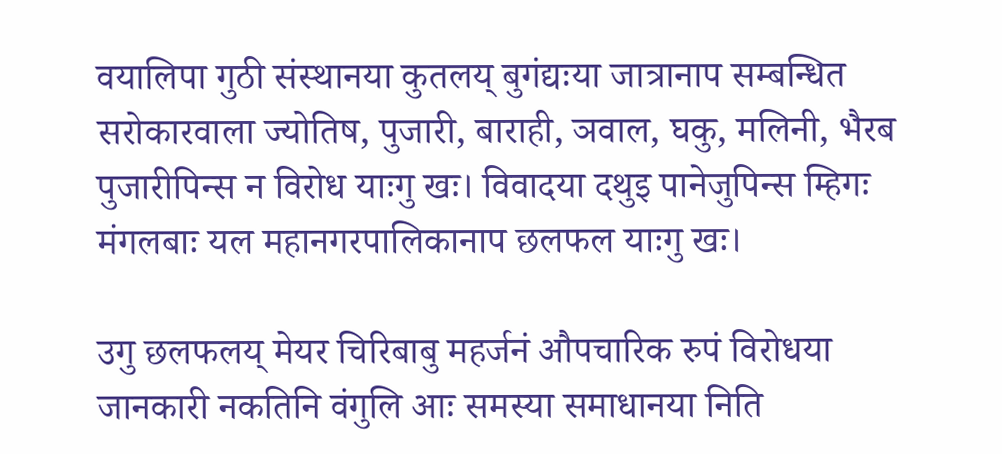वयालिपा गुठी संस्थानया कुतलय् बुगंद्यःया जात्रानाप सम्बन्धित सरोकारवाला ज्योतिष, पुजारी, बाराही, ञवाल, घकु, मलिनी, भैरब पुजारीपिन्स न विरोध याःगु खः। विवादया दथुइ पानेजुपिन्स म्हिगः मंगलबाः यल महानगरपालिकानाप छलफल याःगु खः।

उगु छलफलय् मेयर चिरिबाबु महर्जनं औपचारिक रुपं विरोधया जानकारी नकतिनि वंगुलि आः समस्या समाधानया निति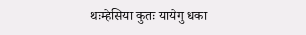थःम्हेसिया कुतः यायेगु धका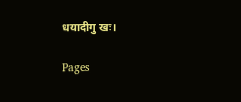धयादीगु खः।

Pages